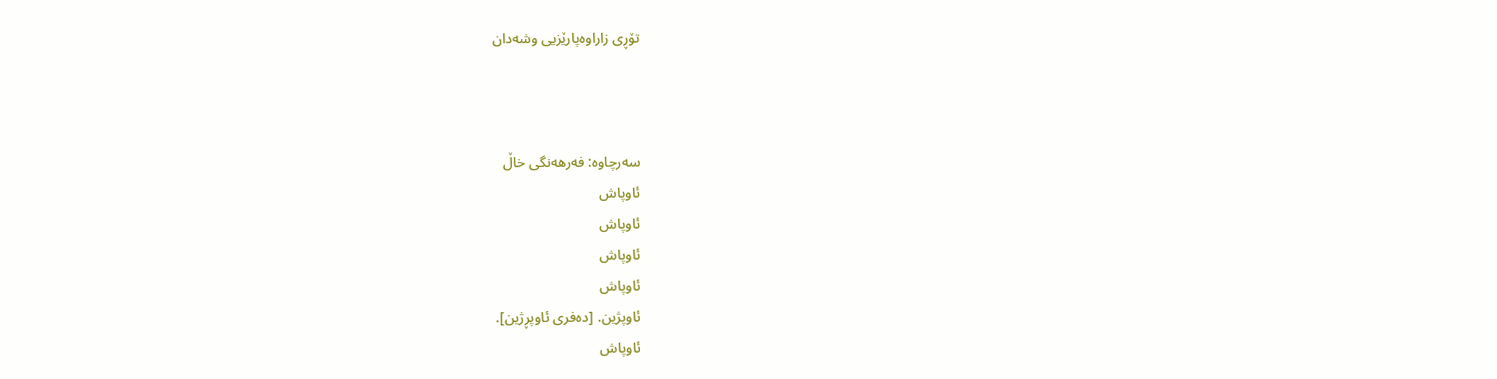تۆڕی زاراوەپارێزیی وشەدان



سەرچاوە: فەرهەنگی خاڵ
ئاوپاش
ئاوپاش
ئاوپاش
ئاوپاش
ئاوپژین. [دەفری ئاوپڕژین].
ئاوپاش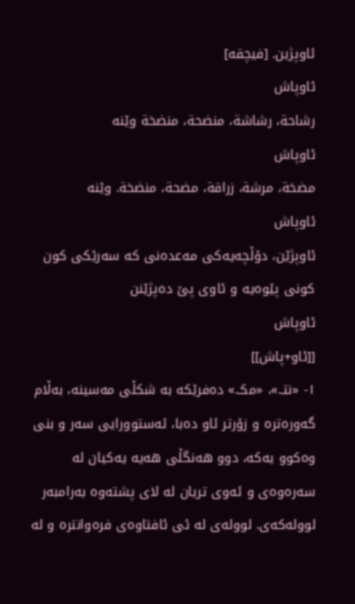ئاوپژین. [فیچقە]
ئاوپاش
رشاحة، رشاشة، منضحة، منضخة وێنە
ئاوپاش
مضخة، مرشة، زراقة، مضحة، منضخة. وێنە
ئاوپاش
ئاوپژێن، دۆڵچەیەکی مەعدەنی کە سەرێکی کون کونی پێوەیە و ئاوی پێ دەپژێنن
ئاوپاش
[[ئاو+پاش]]
۱- «نتـ.»، «مکـ.» دەفرێکە بە شکڵی مەسینە، بەڵام گەورەترە و زۆرتر ئاو دەبا، ئەستوورایی سەر و بنی وەکوو یەکە، دوو هەنگڵی هەیە یەکیان لە سەرەوەی و ئەوی تریان لە لای پشتەوە بەرامبەر لوولەکەی. لوولەی لە ئی ئافتاوەی فرەوانترە و لە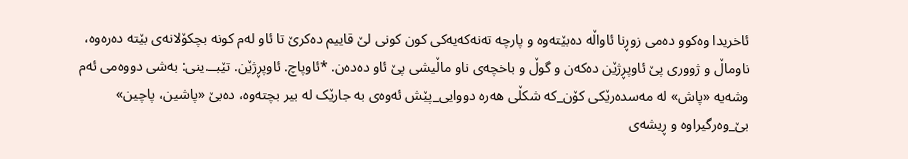ئاخریدا وەکوو دەمی زوڕنا ئاواڵە دەبێتەوە و پارچە تەنەکەیەکی کون کونی لێ قاییم دەکرێ تا ئاو لەم کونە بچکۆلانەی بێتە دەرەوە، ناوماڵ و ژووری پێ ئاوپڕژێن دەکەن و گوڵ و باخچەی ناو ماڵیشی پێ ئاو دەدەن. *ئاوپاچ. ئاوپڕژێن. تێبــ.ینی: بەشی دووەمی ئەم وشەیە «پاش» لە مەسدەرێکی کۆن_کە شکڵی هەرە دووایی_پێش ئەوەی بە جارێک لە بیر بچتەوە، دەبێ «پاشین، پاچین» بێ_وەرگیراوە و ڕیشەی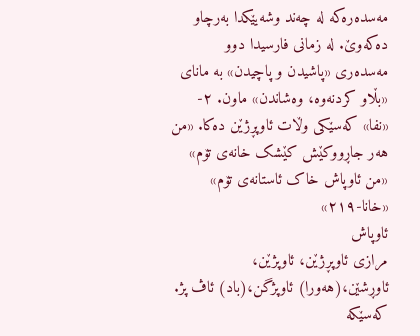مەسدەرەکە لە چەند وشەیێکدا بەرچاو دەکەوێ. لە زمانی فارسیدا دوو مەسدەری «پاشیدن و پاچیدن» بە مانای «بڵاو کردنەوە، وەشاندن» ماون. ۲- «نفا» کەسێکی وڵات ئاوپڕژێن دەکا. «من هەر جاڕووکێش کێشک خانەی تۆم» «من ئاوپاش خاک ئاستانەی تۆم» «خانا-۲۱۹»
ئاوپاش
مرازی ئاوپڕژێن، ئاوپژێن، ئاوڕشێن،(هەورا) ئاوپژگن،(باد) ئاڤ پژ. کەسێکە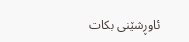ئاوڕشێنی بکات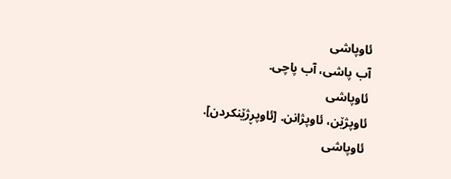ئاوپاشی
آب پاشی، آب پاچی.
ئاوپاشی
ئاوپژێن، ئاوپژانن. [ئاوپڕژێنکردن].
ئاوپاشی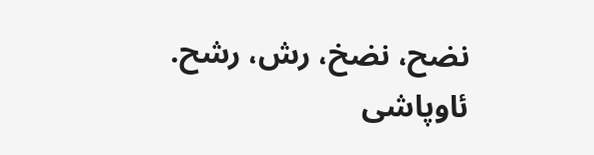نضح، نضخ، رش، رشح.
ئاوپاشی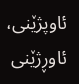ئاوپژێنی، ئاوڕژێنی